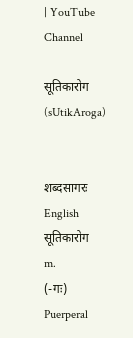| YouTube Channel

सूतिकारोग (sUtikAroga)


शब्दसागरः
English
सूतिकारोग
m.
(-गः) Puerperal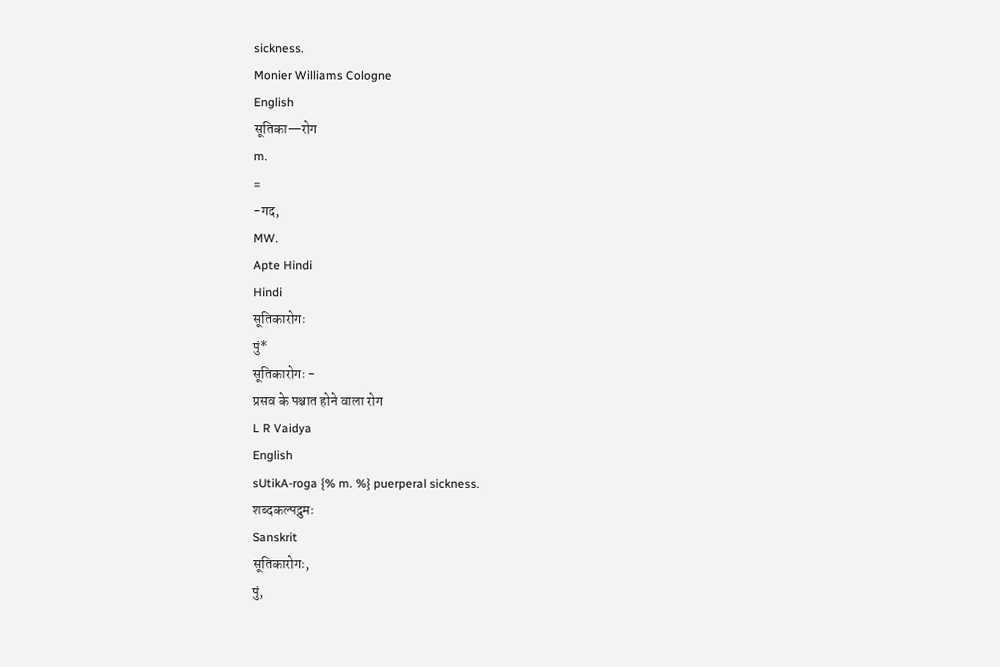sickness.
Monier Williams Cologne
English
सूतिका—रोग
m.
=
-गद,
MW.
Apte Hindi
Hindi
सूतिकारोगः
पुं*
सूतिकारोगः -
प्रसव के पश्चात होने वाला रोग
L R Vaidya
English
sUtikA-roga {% m. %} puerperal sickness.
शब्दकल्पद्रुमः
Sanskrit
सूतिकारोगः,
पुं,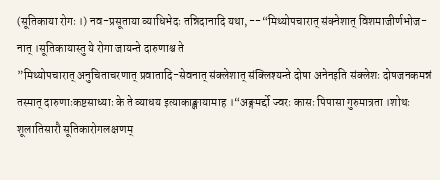(सूतिकाया रोगः ।) नव-प्रसूताया व्याधिभेदः तन्निदानादि यथा, --“मिथ्योपचारात् संक्नेशात् विशमाजीर्णभोज-नात् ।सूतिकायास्तु ये रोगा जायन्ते दारुणाश्च ते
”मिथ्योपचारात् अनुचिताचरणात् प्रवातादि-सेवनात् संक्लेशात् संक्लिश्यन्ते दोषा अनेनइति संक्लेशः दोषजनकमन्नं तस्मात् दारुणाःकष्टसाध्याः के ते व्याधय इत्याकाङ्क्षायामाह ।“अङ्गमर्द्दो ज्वरः कासः पिपासा गुरुमात्रता ।शोथः शूलातिसारौ सूतिकारोगलक्षणम्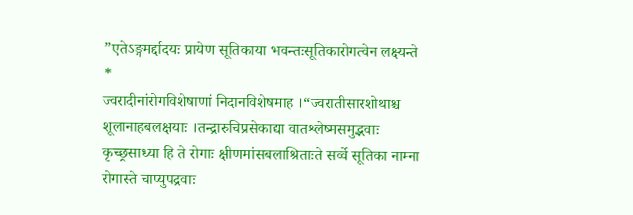”एतेऽङ्गमर्द्दादयः प्रायेण सूतिकाया भवन्तःसूतिकारोगत्वेन लक्ष्यन्ते
*
ज्वरादीनांरोगविशेषाणां निदानविशेषमाह ।“ज्वरातीसारशोथाश्च शूलानाहबलक्षयाः ।तन्द्रारुचिप्रसेकाद्या वातश्लेष्मसमुद्भवाः
कृच्छ्रसाध्या हि ते रोगाः क्षीणमांसबलाश्रिताःते सर्व्वे सूतिका नाम्ना रोगास्ते चाप्युपद्रवाः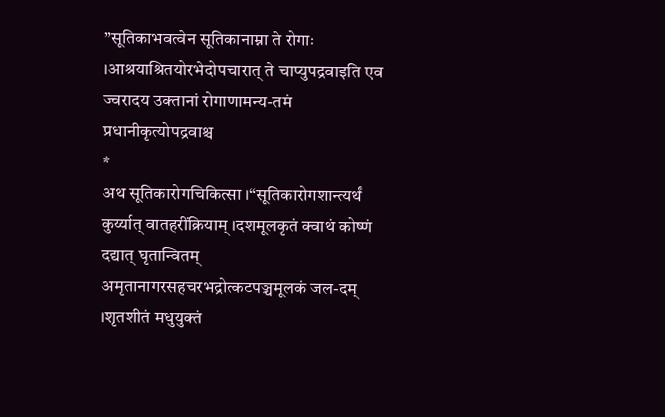”सूतिकाभवत्वेन सूतिकानाम्ना ते रोगाः ।आश्रयाश्रितयोरभेदोपचारात् ते चाप्युपद्रवाइति एव ज्वरादय उक्तानां रोगाणामन्य-तमं प्रधानीकृत्योपद्रवाश्च
*
अथ सूतिकारोगचिकित्सा ।“सूतिकारोगशान्त्यर्थं कुर्य्यात् वातहरींक्रियाम् ।दशमूलकृतं क्वाथं कोष्णं दद्यात् घृतान्वितम्
अमृतानागरसहचरभद्रोत्कटपञ्चमूलकं जल-दम् ।शृतशीतं मधुयुक्तं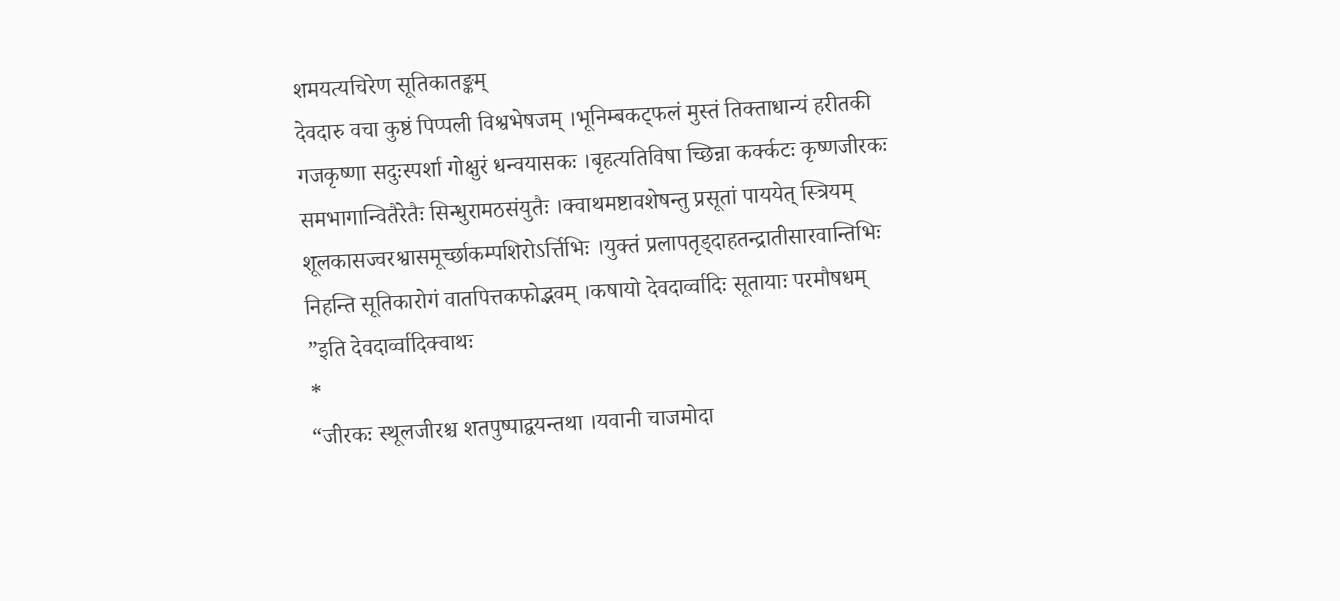शमयत्यचिरेण सूतिकातङ्कम्
देवदारु वचा कुष्ठं पिप्पली विश्वभेषजम् ।भूनिम्बकट्फलं मुस्तं तिक्ताधान्यं हरीतकी
गजकृष्णा सदुःस्पर्शा गोक्षुरं धन्वयासकः ।बृहत्यतिविषा च्छिन्ना कर्क्कटः कृष्णजीरकः
समभागान्वितैरेतैः सिन्धुरामठसंयुतैः ।क्वाथमष्टावशेषन्तु प्रसूतां पाययेत् स्त्रियम्
शूलकासज्वरश्वासमूर्च्छाकम्पशिरोऽर्त्तिभिः ।युक्तं प्रलापतृड्दाहतन्द्रातीसारवान्तिभिः
निहन्ति सूतिकारोगं वातपित्तकफोद्भवम् ।कषायो देवदार्व्वादिः सूतायाः परमौषधम्
”इति देवदार्व्वादिक्वाथः
*
“जीरकः स्थूलजीरश्च शतपुष्पाद्वयन्तथा ।यवानी चाजमोदा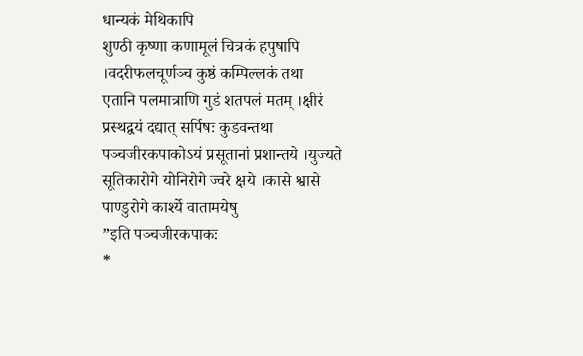धान्यकं मेथिकापि
शुण्ठी कृष्णा कणामूलं चित्रकं हपुषापि ।वदरीफलचूर्णञ्च कुष्ठं कम्पिल्लकं तथा
एतानि पलमात्राणि गुडं शतपलं मतम् ।क्षीरं प्रस्थद्वयं दद्यात् सर्पिषः कुडवन्तथा
पञ्चजीरकपाकोऽयं प्रसूतानां प्रशान्तये ।युज्यते सूतिकारोगे योनिरोगे ज्वरे क्षये ।कासे श्वासे पाण्डुरोगे कार्श्ये वातामयेषु
”इति पञ्चजीरकपाकः
*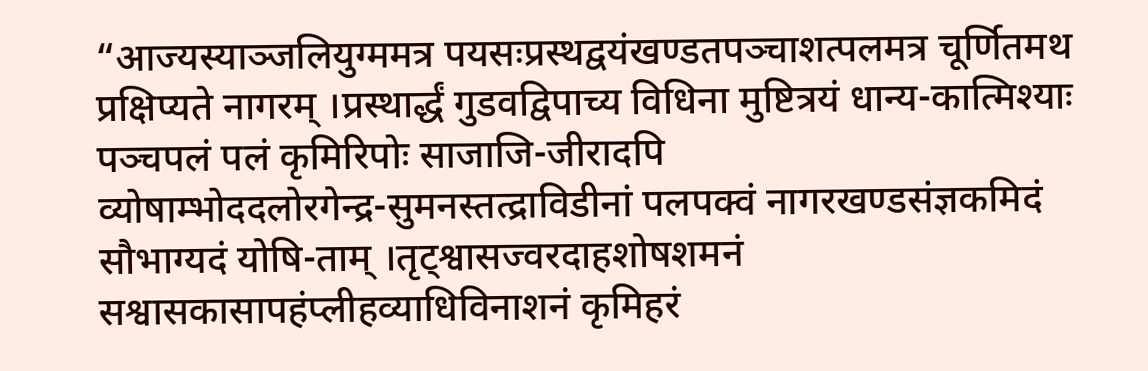“आज्यस्याञ्जलियुग्ममत्र पयसःप्रस्थद्वयंखण्डतपञ्चाशत्पलमत्र चूर्णितमथ प्रक्षिप्यते नागरम् ।प्रस्थार्द्धं गुडवद्विपाच्य विधिना मुष्टित्रयं धान्य-कात्मिश्याः पञ्चपलं पलं कृमिरिपोः साजाजि-जीरादपि
व्योषाम्भोददलोरगेन्द्र-सुमनस्तत्द्राविडीनां पलपक्वं नागरखण्डसंज्ञकमिदं सौभाग्यदं योषि-ताम् ।तृट्श्वासज्वरदाहशोषशमनं सश्वासकासापहंप्लीहव्याधिविनाशनं कृमिहरं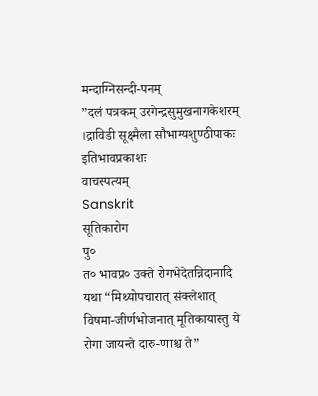मन्दाग्निसन्दी-पनम्
”दलं पत्रकम् उरगेन्द्रसुमुखनागकेशरम् ।द्राविडी सूक्ष्मैला सौभाग्यशुण्ठीपाकः इतिभावप्रकाशः
वाचस्पत्यम्
Sanskrit
सूतिकारोग
पु०
त० भावप्र० उक्ते रोगभेदेतन्निदानादि यथा “मिथ्योपचारात् संक्लेशात् विषमा-जीर्णभोजनात् मूतिकायास्तु ये रोगा जायन्ते दारु-णाश्च ते”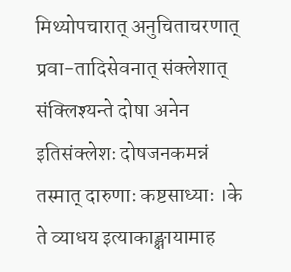मिथ्योपचारात् अनुचिताचरणात् प्रवा-तादिसेवनात् संक्लेशात् संक्लिश्यन्ते दोषा अनेन इतिसंक्लेशः दोषजनकमन्नं तस्मात् दारुणाः कष्टसाध्याः ।के ते व्याधय इत्याकाङ्क्षायामाह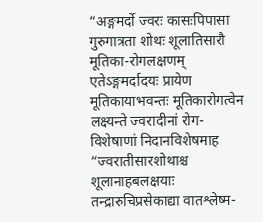“अङ्गमर्दो ज्वरः कासःपिपासा गुरुगात्रता शोथः शूलातिसारौ मूतिका-रोगलक्षणम् एतेऽङ्गमर्दादयः प्रायेण मूतिकायाभवन्तः मूतिकारोगत्वेन लक्ष्यन्ते ज्वरादीनां रोग-विशेषाणां निदानविशेषमाह “ज्वरातीसारशोथाश्च शूलानाहबलक्षयाः तन्द्रारुचिप्रसेकाद्या वातश्लेष्म-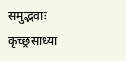समुद्भवाः कृच्छ्रसाध्या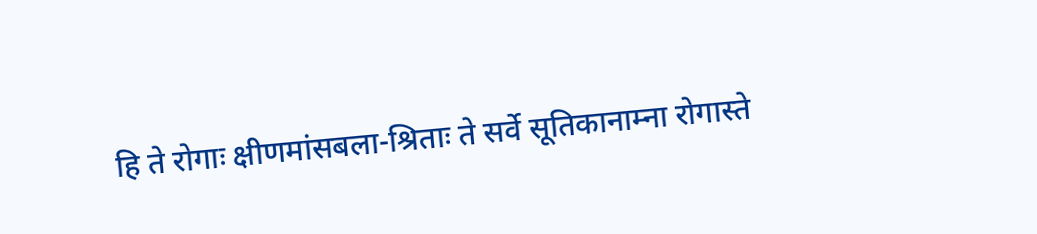हि ते रोगाः क्षीणमांसबला-श्रिताः ते सर्वे सूतिकानाम्ना रोगास्ते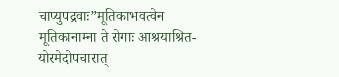चाप्युपद्रवाः”मूतिकाभवत्वेन मूतिकानाम्ना ते रोगाः आश्रयाश्रित-योरमेदोपचारात्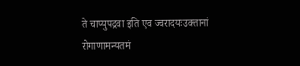ते चाप्युपद्रवा इति एव ज्वरादयःउक्तानां रोगाणामन्यतमं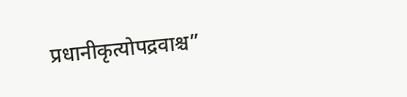प्रधानीकृत्योपद्रवाश्च”